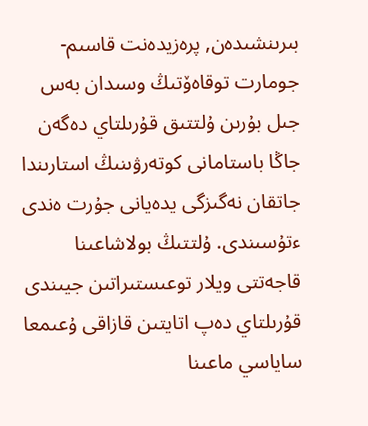بىرىنشىدەن, پرەزيدەنت قاسىم-جومارت توقاەۆتىڭ وسىدان بەس جىل بۇرىن ۇلتتىق قۇرىلتاي دەگەن جاڭا باستامانى كوتەرۋىنىڭ استارىندا جاتقان نەگىزگى يدەيانى جۇرت ەندى ءتۇسىندى. ۇلتتىڭ بولاشاعىنا قاجەتتى ويلار توعىستىراتىن جيىندى قۇرىلتاي دەپ اتايتىن قازاقى ۇعىمعا ساياسي ماعىنا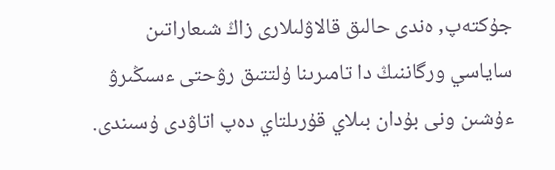جۇكتەپ, ەندى حالىق قالاۋلىلارى زاڭ شىعاراتىن ساياسي ورگاننىڭ دا تامىرىنا ۇلتتىق رۋحتى ءسىڭىرۋ ءۇشىن ونى بۇدان بىلاي قۇرىلتاي دەپ اتاۋدى ۇسىندى.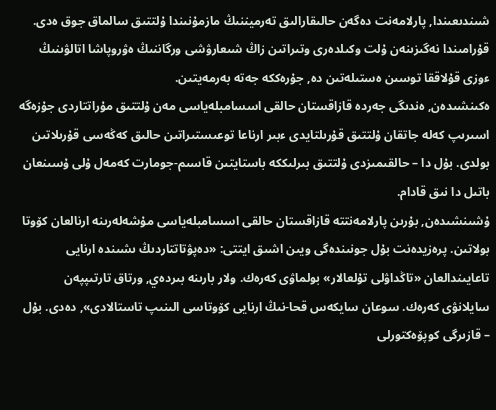شىندىعىندا, پارلامەنت دەگەن حالىقارالىق تەرميننىڭ مازمۇنىندا ۇلتتىق سالماق جوق ەدى. قۇرامىندا نەگىزىنەن ۇلت وكىلدەرى وتىراتىن زاڭ شىعارۋشى ورگاننىڭ ەۋروپاشا اتالۋىنىڭ ءوزى قۇلاققا توسىن ەستىلەتىن دە, جۇرەككە جەتە بەرمەيتىن.
ەكىنشىدەن, ەندىگى جەردە قازاقستان حالقى اسسامبلەياسى مەن ۇلتتىق مۇراتتاردى جۇزەگە اسىرىپ كەلە جاتقان ۇلتتىق قۇرىلتايدى ءبىر ارناعا توعىستىراتىن حالىق كەڭەسى قۇرىلاتىن بولدى. بۇل دا – حالقىمىزدى ۇلتتىق بىرلىككە باستايتىن قاسىم-جومارت كەمەل ۇلى ۇسىنعان باتىل دا نىق قادام.
ۇشىنشىدەن, بۇرىن پارلامەنتتە قازاقستان حالقى اسسامبلەياسى مۇشەلەرىنە ارنالعان كۆوتا بولاتىن. پرەزيدەنت بۇل جونىندەگى ويىن اشىق ايتتى: «دەپۋتاتتاردىڭ ىشىندە ارنايى تاعايىندالعان «تاڭداۋلى تۇلعالار» بولماۋى كەرەك. ولار بارىنە بىردەي, ورتاق تارتىپپەن سايلانۋى كەرەك. سوعان سايكەس قحا-نىڭ ارنايى كۆوتاسى الىنىپ تاستالادى», دەدى. بۇل – قازىرگى كوپۆەكتورلى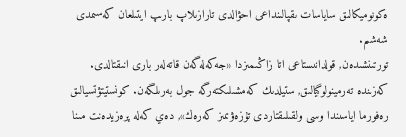ەكونوميكالىق ساياسات ىقپالىنداعى احۋالدى تارازىلاپ بارىپ ايتىلعان كەسىمدى شەشىم.
تورتىنشىدەن, قولدانىستاعى اتا زاڭىمىزدا «جەكەلەگەن قاتەلەر بارى انىقتالدى. كەزىندە تەرمينولوگيالىق, ستيلدىك كەمشىلىكتەرگە جول بەرىلگەن. كونستيتۋتسيالىق رەفورما اياسىندا وسى ولقىلىقتاردى تۇزەۋىمىز كەرەك», دەي كەلە پرەزيدەنت مىنا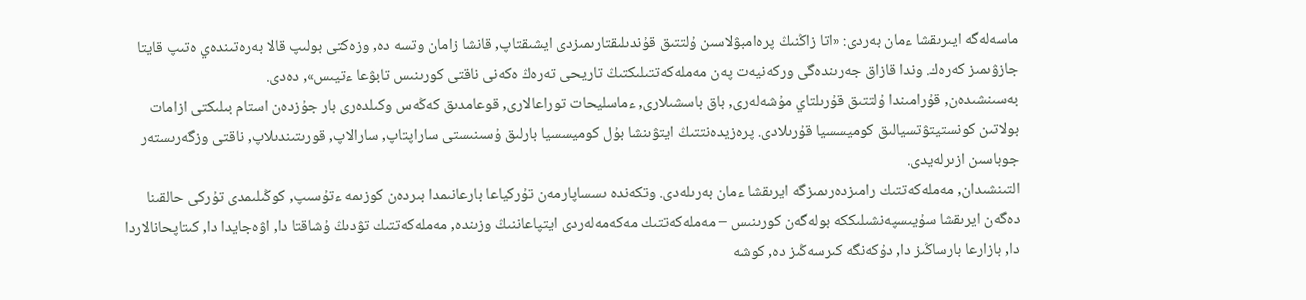ماسەلەگە ايىرىقشا ءمان بەردى: «اتا زاڭنىڭ پرەامبۋلاسىن ۇلتتىق قۇندىلىقتارىمىزدى ايشىقتاپ, قانشا زامان وتسە دە, وزەكتى بولىپ قالا بەرەتىندەي ەتىپ قايتا جازۋىمىز كەرەك. وندا قازاق جەرىندەگى وركەنيەت پەن مەملەكەتتىلىكتىڭ تاريحى تەرەڭ ەكەنى ناقتى كورىنىس تابۋعا ءتيىس», دەدى.
بەسىنشىدەن, قۇرامىندا ۇلتتىق قۇرىلتاي مۇشەلەرى, باق باسشىلارى, ءماسليحات توراعالارى, قوعامدىق كەڭەس وكىلدەرى بار جۇزدەن استام بىلىكتى ازامات بولاتىن كونستيتۋتسيالىق كوميسسيا قۇرىلادى. پرەزيدەنتتىڭ ايتۋىنشا بۇل كوميسسيا بارلىق ۇسىنىستى ساراپتاپ, سارالاپ, قورىتىندىلاپ, ناقتى وزگەرىستەر جوباسىن ازىرلەيدى.
التىنشىدان, مەملەكەتتىك رامىزدەرىمىزگە ايرىقشا ءمان بەرىلەدى. وتكەندە ىسساپارمەن تۇركياعا بارعانىمدا بىردەن كوزىمە ءتۇسىپ, كوڭىلىمدى تۇركى حالقىنا دەگەن ايرىقشا سۇيىسپەنشىلىككە بولەگەن كورىنىس – مەملەكەتتىك مەكەمەلەردى ايتپاعاننىڭ وزىندە, مەملەكەتتىك تۋدىڭ ۇشاقتا دا, اۋەجايدا دا, كىتاپحانالاردا دا, بازارعا بارساڭىز دا, دۇكەنگە كىرسەڭىز دە, كوشە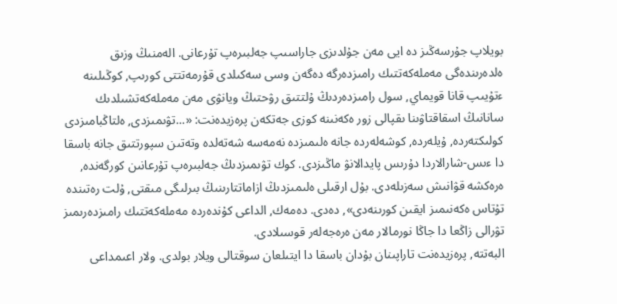بويلاپ جۇرسەڭىز دە ايى مەن جۇلدىزى جاراسىپ جەلبىرەپ تۇرعانى. الەمنىڭ وزىق ەلدەرىندەگى مەملەكەتتىك رامىزدەرگە دەگەن وسى سەكىلدى قۇرمەتتتى كورىپ, كوڭىلىنە ءتۇيىپ قانا قويماي, سول رامىزدەردىڭ ۇلتتىق رۋحتىڭ ويانۋى مەن مەملەكەتشىلدىك سانانىڭ اسقاقتاۋىنا ىقپالى زور ەكەنىنە كوزى جەتكەن پرەزيدەنت: «...تۋىمىزدى, ەلتاڭبامىزدى كولىكتەردە, ۇيلەردە, كوشەلەردە جانە ەلىمىزدە نەمەسە شەتەلدە وتەتىن سپورتتىق جانە باسقا دا ءىس-شارالاردا دۇرىس پايدالانۋ ماڭىزدى. كوك تۋىمىزدىڭ جەلبىرەپ تۇرعانىن كورگەندە, ەرەكشە قۋانىش سەزىلەدى. بۇل ارقىلى ەلىمىزدىڭ ازاماتتارىنىڭ بىرلىگى مىقتى, ۇلت رەتىندە تۇتاس ەكەنىمىز ايقىن كورىنەدى», دەدى. دەمەك, الداعى كۇندەردە مەملەكەتتىك رامىزدەرىمىز تۋرالى زاڭعا دا جاڭا نورمالار مەن ەرەجەلەر قوسىلادى.
البەتتە, پرەزيدەنت تاراپىنان بۇدان باسقا دا ايتىلعان سوقتالى ويلار بولدى. ولار اعىمداعى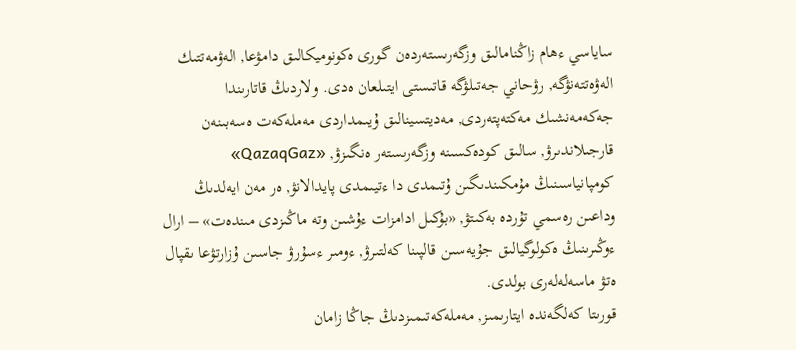ساياسي ءھام زاڭنامالىق وزگەرىستەردەن گورى ەكونوميكالىق دامۋعا, الەۋمەتتىك الەۋەتتەنۋگە, رۋحاني جەتىلۋگە قاتىستى ايتىلعان ەدى. ولاردىڭ قاتارىندا جەكەمەنشىك مەكتەپتەردى, مەديتسينالىق ۇيىمداردى مەملەكەت ەسەبىنەن قارجىلاندىرۋ, سالىق كودەكسىنە وزگەرىستەر ەنگىزۋ, «QazaqGaz» كومپانياسىنىڭ مۇمكىندىگىن ۇتىمدى دا ءتيىمدى پايدالانۋ, ەر مەن ايەلدىڭ وداعىن رەسمي تۇردە بەكىتۋ, «بۇكىل ادامزات ءۇشىن وتە ماڭىزدى مىندەت» – ارال ءوڭىرىنىڭ ەكولوگيالىق جۇيەسىن قالپىنا كەلتىرۋ, ءومىر ءسۇرۋ جاسىن ۇزارتۋعا ىقپال ەتۋ ماسەلەلەرى بولدى.
قورىتا كەلگەندە ايتارىمىز, مەملەكەتىمىزدىڭ جاڭا زامان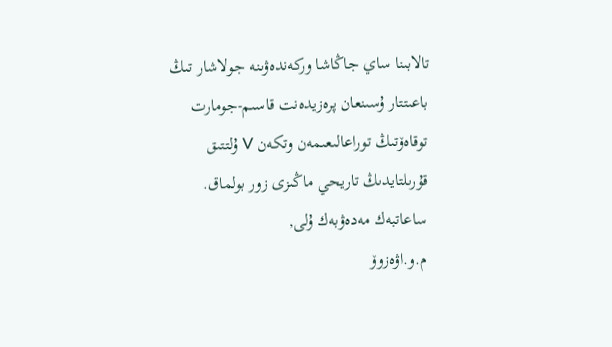تالابىنا ساي جاڭاشا وركەندەۋىنە جولاشار تىڭ باعىتتار ۇسىنعان پرەزيدەنت قاسىم-جومارت توقاەۆتىڭ توراعالىعىمەن وتكەن V ۇلتتىق قۇرىلتايدىڭ تاريحي ماڭىزى زور بولماق.
ساعاتبەك مەدەۋبەك ۇلى,
م.و.اۋەزوۆ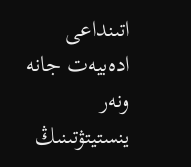اتىنداعى ادەبيەت جانە ونەر ينستيتۋتىنىڭ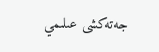جەتەكشى عىلىمي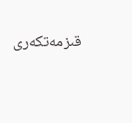قىزمەتكەرى